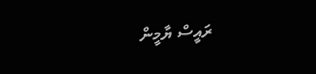ރައީސް ޔާމީން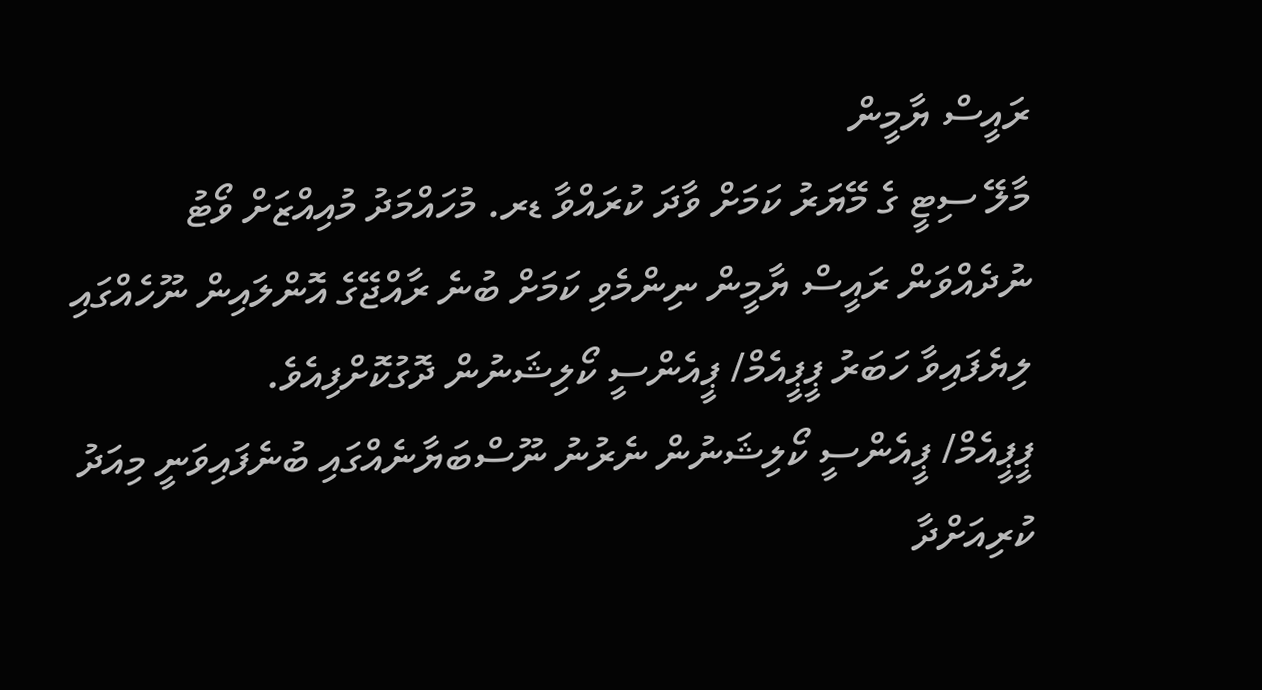ރައީސް ޔާމީން
މާލޭ ސިޓީ ގެ މޭޔަރު ކަމަށް ވާދަ ކުރައްވާ ޑރ. މުހައްމަދު މުއިއްޒަށް ވޯޓު ނުދެއްވަން ރައީސް ޔާމީން ނިންމެވި ކަމަށް ބުނެ ރާއްޖޭގެ އޮންލައިން ނޫހެއްގައި ލިޔެފައިވާ ހަބަރު ޕީޕީއެމް/ ޕީއެންސީ ކޯލިޝަނުން ދޮގުކޮށްފިއެވެ.
ޕީޕީއެމް/ ޕީއެންސީ ކޯލިޝަނުން ނެރުނު ނޫސްބަޔާނެއްގައި ބުނެފައިވަނީ މިއަދު ކުރިއަށްދާ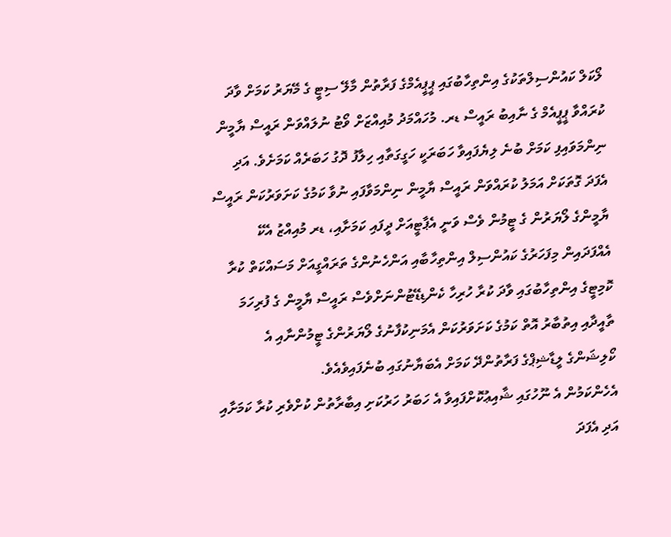ލޯކަލް ކައުންސިލްތަކުގެ އިންތިހާބުގައި ޕީޕީއެމްގެ ފަރާތުން މާލޭ ސިޓީ ގެ މޭޔަރު ކަމަށް ވާދަ ކުރައްވާ ޕީޕީއެމް ގެ ނާއިބު ރައީސް ޑރ. މުހައްމަދު މުއިއްޒަށް ވޯޓު ނުލައްވަން ރައީސް ޔާމީން ނިންމަވައިފި ކަމަށް ބުނެ ލިޔެފައިވާ ހަބަރަކީ ހަގީގަތާއި ހިލާފު ދޮގު ހަބަރެއް ކަމަށެވެ. އަދި އެފަދަ ގޮތަކަށް އަމަލު ކުރައްވަން ރައީސް ޔާމީން ނިންމަވާފައި ނުވާ ކަމުގެ ކަށަވަރުކަން ރައީސް ޔާމީންގެ ލޯޔަރުން ގެ ޓީމުން ވެސް ވަނީ އެޕާޓީއަށް ދީފައި ކަމަށާއި، ޑރ މުއިއްޒު އެކޭ އެއްފަދައިން މިފަހަރުގެ ކައުންސިލް އިންތިހާބާއި އަންހެނުންގެ ތަރައްގީއަށް މަސައްކަތް ކުރާ ކޮމިޓީގެ އިންތިހާބުގައި ވާދަ ކުރާ ހުރިހާ ކެންޑިޑޭޓުންނަށްވެސް ރައީސް ޔާމީން ގެ ފުރިހަމަ ތާއީދާއި އިތުބާރު އޮތް ކަމުގެ ކަށަވަރުކަން އެމަނިކުފާނުގެ ލޯޔަރުންގެ ޓީމުންނާއި އެ ކޯލިޝަންގެ ލީޑާޝިޕްގެ ފަރާތުންދޭ ކަމަށް އެބަޔާނުގައި ބުނެފައިވެއެވެ.
އެހެންކަމުން އެ ނޫހުގައި ޝާއިޢުކޮށްފައިވާ އެ ހަބަރު ހަރުކަށި އިބާރާތުން ކުށްވެރި ކުރާ ކަމަށާއި އަދި އެފަދަ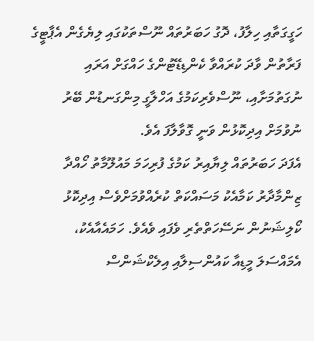ހަގީގަތާއި ހިލާފު، ދޮގު ހަބަރުތައް ނޫސްތަކުގައި ލިޔެގެން އެޕާޓީގެ ފަރާތުން ވާދަ ކުރައްވާ ކެންޑިޑޭޓުންގެ ހައްގަށް އަރައި ނުގަތުމަށާއި، ނޫސްވެރިކަމުގެ އަހްލާގީ މިންގަނޑުން ބޭރު ނުވުމަށް އިދިކޮޅުން ވަނީ ގޮވާލާފަ އެވެ.
އެފަދަ ހަބަރުތައް ލިޔާއިރު ކަމުގެ ފުރިހަމަ މައުލޫމާތު ހޯއްދާ ޒިންމާދާރު ކަމާއެކު މަސައްކަތް ކުރެއްވުމަށްވެސް އިދިކޮޅު ކޯލިޝަނުން ނަސޭހަތްތެރި ވެފައި ވެއެވެ. ހަމައެއާއެކު، އެމައްސަލަ މީޑިއާ ކައުންސިލާއި އިލެކްޝަންސް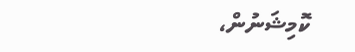ކޮމިޝަނުން،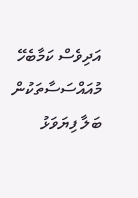އަދިވެސް ކަމާބެހޭ މުއައްސަސާތަކުން ބަލާ ފިޔަވަޅު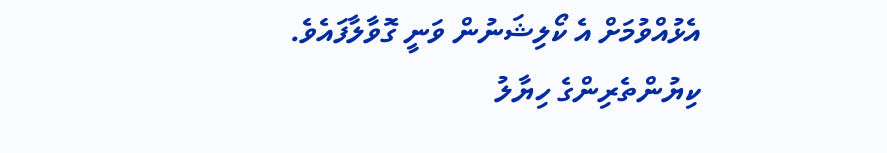އެޅުއްވުމަށް އެ ކޯލިޝަނުން ވަނީ ގޮވާލާފައެވެ.
ކިޔުންތެރިންގެ ހިޔާލު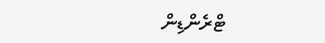ޓްރެންޑިން